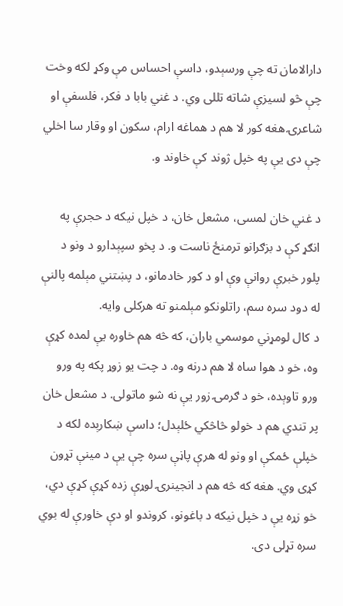دارالامان ته چې ورسېدو، داسې احساس مې وکړ لکه وخت چې څو لسیزې شاته تللی وي. د غني بابا د فکر، فلسفې او شاعرۍ هغه کور لا هم د هماغه ارام، سکون او وقار سا اخلي چې دی یې په خپل ژوند کې خاوند و.

د غني خان لمسی، مشعل خان، د خپل نیکه د حجرې په انګړ کې د بزګرانو ترمنځ ناست و. د پخو سپېدارو د ونو د پلور خبرې روانې وې او د کور خادمانو، د پښتني مېلمه پالنې له دود سره سم، راتلونکو مېلمنو ته هرکلی وایه.
د کال لومړني موسمي باران، که څه هم خاوره یې لمده کړې وه، خو د هوا ساه لا هم درنه وه. د چت یو زوړ پکه په ورو ورو تاوېده، خو د ګرمۍ زور یې نه شو ماتولی. د مشعل خان پر تندي هم د خولو څاڅکي ځلېدل؛ داسې ښکارېده لکه د خپلې ځمکې او ونو له هرې پاڼې سره چې یې د مینې تړون کړی وي. هغه که څه هم د انجینرۍ لوړې زده کړې کړې دي، خو زړه یې د خپل نیکه د باغونو، کروندو او دې خاورې له بوي سره تړلی دی.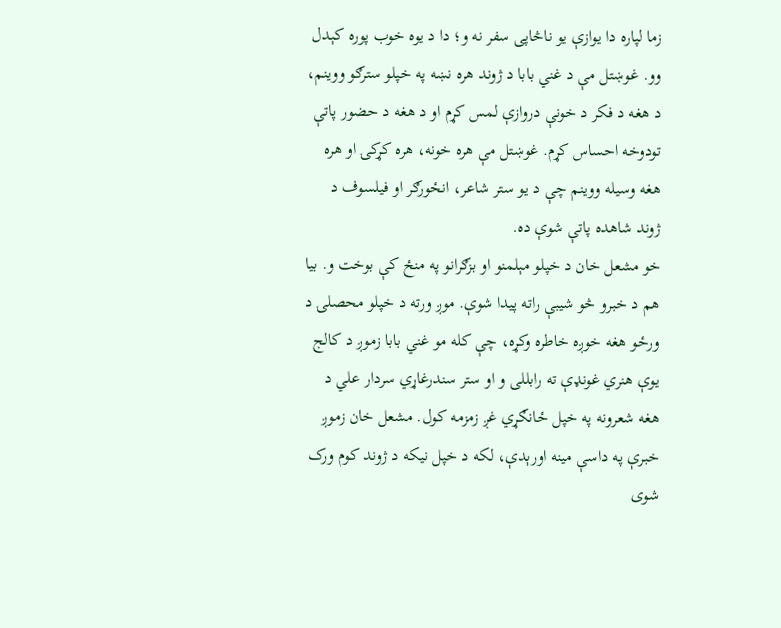زما لپاره دا یوازې یو ناڅاپی سفر نه و؛ دا د یوه خوب پوره کېدل وو. غوښتل مې د غني بابا د ژوند هره نښه په خپلو سترګو ووینم، د هغه د فکر د خونې دروازې لمس کړم او د هغه د حضور پاتې تودوخه احساس کړم. غوښتل مې هره خونه، هره کړکۍ او هره هغه وسیله ووینم چې د یو ستر شاعر، انځورګر او فیلسوف د ژوند شاهده پاتې شوې ده.
خو مشعل خان د خپلو مېلمنو او بزګرانو په منځ کې بوخت و. بیا هم د خبرو څو شیبې راته پیدا شوې. موږ ورته د خپلو محصلۍ د ورځو هغه خوږه خاطره وکړه، چې کله مو غني بابا زموږ د کالج یوې هنري غونډې ته رابللی و او ستر سندرغاړي سردار علي د هغه شعرونه په خپل ځانګړي غږ زمزمه کول. مشعل خان زموږ خبرې په داسې مینه اورېدې، لکه د خپل نیکه د ژوند کوم ورک شوی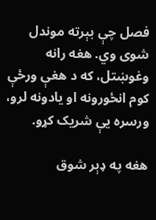فصل چې بېرته موندل شوی وي. هغه رانه وغوښتل، که د هغې ورځې کوم انځورونه او یادونه لرو، ورسره یې شریک کړو.

هغه په ډېر شوق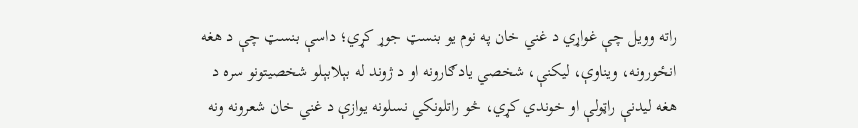راته وویل چې غواړي د غني خان په نوم یو بنسټ جوړ کړي؛ داسې بنسټ چې د هغه انځورونه، ویناوې، لیکنې، شخصي یادګارونه او د ژوند له بېلابېلو شخصیتونو سره د هغه لیدنې راټولې او خوندي کړي، څو راتلونکي نسلونه یوازې د غني خان شعرونه ونه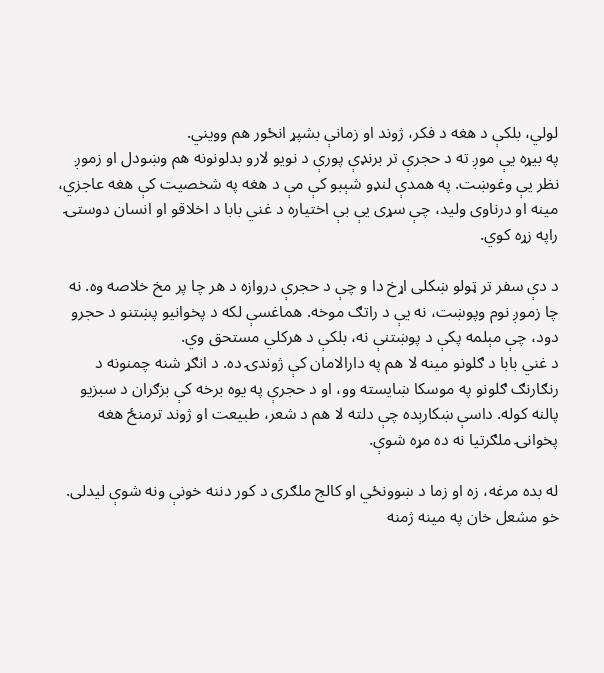لولي، بلکې د هغه د فکر، ژوند او زمانې بشپړ انځور هم وویني.
په بیړه یې موږ ته د حجرې تر برنډې پورې د نویو لارو بدلونونه هم وښودل او زموږ نظر یې وغوښت. په همدې لنډو شېبو کې مې د هغه په شخصیت کې هغه عاجزي، مینه او درناوی ولید، چې سړی یې بې اختیاره د غني بابا د اخلاقو او انسان دوستۍ راپه زړه کوي.

د دې سفر تر ټولو ښکلی اړخ دا و چې د حجرې دروازه د هر چا پر مخ خلاصه وه. نه چا زموږ نوم وپوښت، نه یې د راتګ موخه. هماغسې لکه د پخوانیو پښتنو د حجرو دود، چې مېلمه پکې د پوښتنې نه، بلکې د هرکلي مستحق وي.
د غني بابا د ګلونو مینه لا هم په دارالامان کې ژوندۍ ده. د انګړ شنه چمنونه د رنګارنګ ګلونو په موسکا ښایسته وو، او د حجرې په یوه برخه کې بزګران د سبزیو پالنه کوله. داسې ښکارېده چې دلته لا هم د شعر، طبیعت او ژوند ترمنځ هغه پخوانۍ ملګرتیا نه ده مړه شوې.

له بده مرغه، زه او زما د ښوونځي او کالج ملګری د کور دننه خونې ونه شوې لیدلی. خو مشعل خان په مینه ژمنه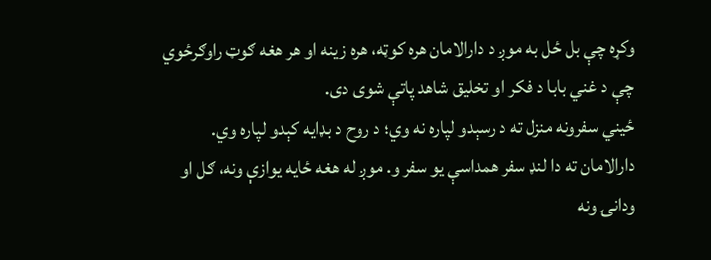وکړه چې بل ځل به موږ د دارالامان هره کوټه، هره زینه او هر هغه ګوټ راوګرځوي چې د غني بابا د فکر او تخلیق شاهد پاتې شوی دی.
ځیني سفرونه منزل ته د رسېدو لپاره نه وي؛ د روح د بډایه کېدو لپاره وي. دارالامان ته دا لنډ سفر همداسې یو سفر و. موږ له هغه ځایه یوازې ونه، ګل او ودانۍ ونه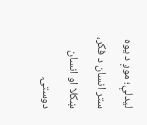لیدلې؛ موږ د یوه ستر انسان د فکر، ښکلا او انسان دوستۍ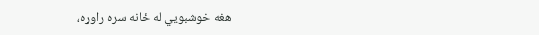هغه خوشبویي له ځانه سره راوړه،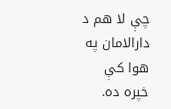چې لا هم د دارالامان په هوا کې خپره ده.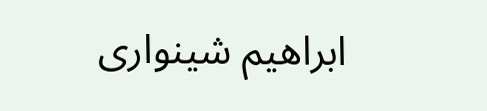ابراهیم شینواری